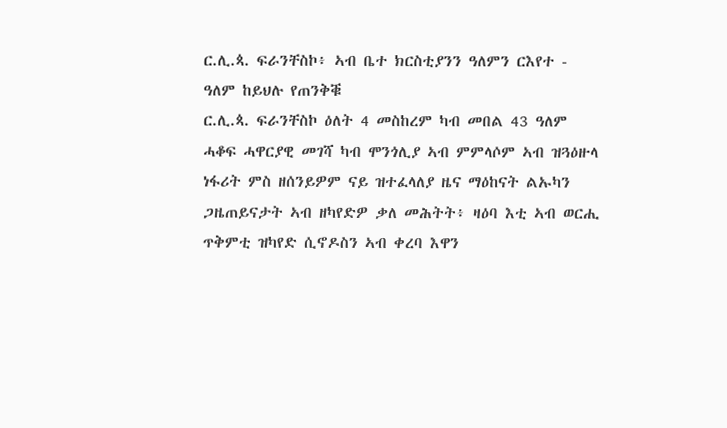ር.ሊ.ጳ. ፍራንቸስኮ፥ ኣብ ቤተ ክርስቲያንን ዓለምን ርእየተ - ዓለም ከይህሉ የጠንቅቑ
ር.ሊ.ጳ. ፍራንቸስኮ ዕለት 4 መስከረም ካብ መበል 43 ዓለም ሓቆፍ ሓዋርያዊ መገሻ ካብ ሞንጎሊያ ኣብ ምምላሶም ኣብ ዝጓዕዙላ ነፋሪት ምስ ዘሰንይዎም ናይ ዝተፈላለያ ዜና ማዕከናት ልኡካን ጋዜጠይናታት ኣብ ዘካየድዎ ቃለ መሕትት፥ ዛዕባ እቲ ኣብ ወርሒ ጥቅምቲ ዝካየድ ሲኖዶስን ኣብ ቀረባ እዋን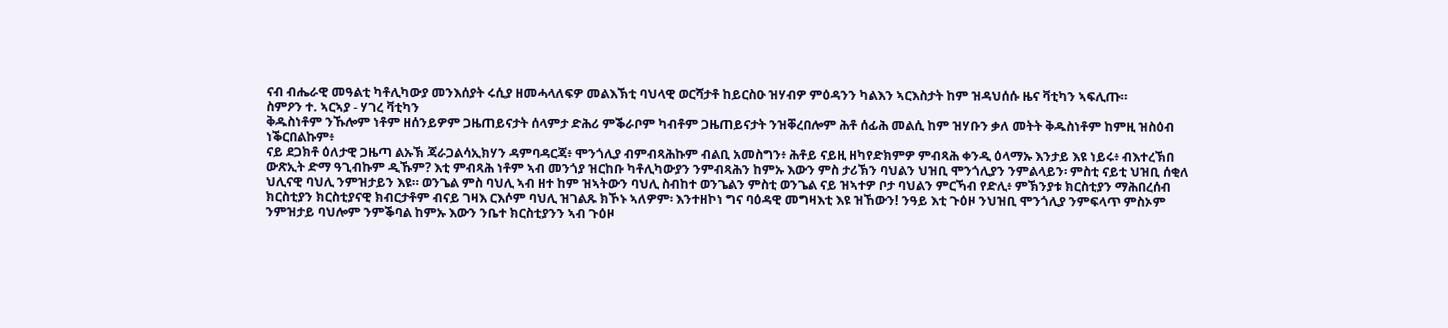ናብ ብሔራዊ መዓልቲ ካቶሊካውያ መንእሰያት ሩሲያ ዘመሓላለፍዎ መልእኽቲ ባህላዊ ወርሻታቶ ከይርስዑ ዝሃብዎ ምዕዳንን ካልእን ኣርእስታት ከም ዝዳህሰሱ ዜና ቫቲካን ኣፍሊጡ።
ስምዖን ተ. ኣርኣያ - ሃገረ ቫቲካን
ቅዱስነቶም ንኹሎም ነቶም ዘሰንይዎም ጋዜጠይናታት ሰላምታ ድሕሪ ምቕራቦም ካብቶም ጋዜጠይናታት ንዝቐረበሎም ሕቶ ሰፊሕ መልሲ ከም ዝሃቡን ቃለ መትት ቅዱስነቶም ከምዚ ዝስዕብ ነቕርበልኩም፥
ናይ ደጋክቶ ዕለታዊ ጋዜጣ ልኡኽ ጃራጋልሳኢክሃን ዳምባዳርጃ፥ ሞንጎሊያ ብምብጻሕኩም ብልቢ አመስግን፥ ሕቶይ ናይዚ ዘካየድክምዎ ምብጻሕ ቀንዲ ዕላማኡ እንታይ እዩ ነይሩ፥ ብእተረኽበ ውጽኢት ድማ ዓጊብኩም ዲኹም? እቲ ምብጻሕ ነቶም ኣብ መንጎያ ዝርከቡ ካቶሊካውያን ንምብጻሕን ከምኡ እውን ምስ ታሪኽን ባህልን ህዝቢ ሞንጎሊያን ንምልላይን፡ ምስቲ ናይቲ ህዝቢ ሰቂለ ህሊናዊ ባህሊ ንምዝታይን እዩ። ወንጌል ምስ ባህሊ ኣብ ዘተ ከም ዝኣትውን ባህሊ ስብከተ ወንጌልን ምስቲ ወንጌል ናይ ዝኣተዎ ቦታ ባህልን ምርኻብ የድሊ፥ ምኽንያቱ ክርስቲያን ማሕበረሰብ ክርስቲያን ክርስቲያናዊ ክብርታቶም ብናይ ገዛእ ርእሶም ባህሊ ዝገልጹ ክኾኑ ኣለዎም፡ እንተዘኮነ ግና ባዕዳዊ መግዛእቲ እዩ ዝኸውን! ንዓይ እቲ ጉዕዞ ንህዝቢ ሞንጎሊያ ንምፍላጥ ምስኦም ንምዝታይ ባህሎም ንምቕባል ከምኡ እውን ንቤተ ክርስቲያንን ኣብ ጉዕዞ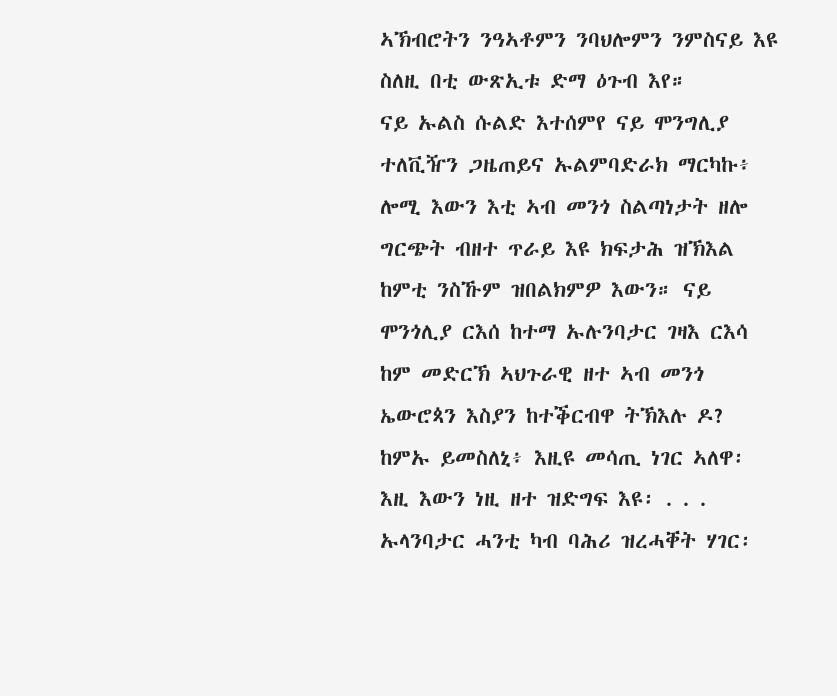ኣኽብሮትን ንዓኣቶምን ንባህሎምን ንምስናይ እዩ ስለዚ በቲ ውጽኢቱ ድማ ዕጉብ እየ።
ናይ ኡልስ ሱልድ እተሰምየ ናይ ሞንግሊያ ተለቪዥን ጋዜጠይና ኡልምባድራክ ማርካኩ፥ ሎሚ እውን እቲ ኣብ መንጎ ስልጣነታት ዘሎ ግርጭት ብዘተ ጥራይ እዩ ክፍታሕ ዝኽእል ከምቲ ንስኹም ዝበልክምዎ እውን። ናይ ሞንጎሊያ ርእሰ ከተማ ኡሉንባታር ገዛእ ርእሳ ከም መድርኽ ኣህጉራዊ ዘተ ኣብ መንጎ ኤውሮጳን እስያን ከተቕርብዋ ትኽእሉ ዶ? ከምኡ ይመስለኒ፥ እዚዩ መሳጢ ነገር ኣለዋ፡ እዚ እውን ነዚ ዘተ ዝድግፍ እዩ፡ . . . ኡላንባታር ሓንቲ ካብ ባሕሪ ዝረሓቐት ሃገር፡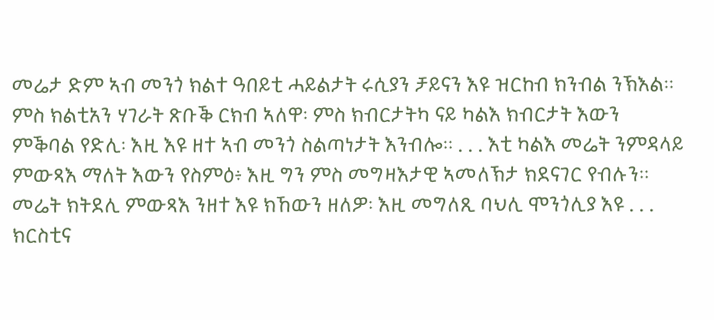መሬታ ድም ኣብ መንጎ ክልተ ዓበይቲ ሓይልታት ሩሲያን ቻይናን እዩ ዝርከብ ክንብል ንኽእል። ምስ ክልቲአን ሃገራት ጽቡቕ ርክብ ኣለዋ፡ ምስ ክብርታትካ ናይ ካልእ ክብርታት እውን ምቕባል የድሊ፡ እዚ እዩ ዘተ ኣብ መንጎ ስልጣነታት እንብሎ። . . . እቲ ካልእ መሬት ንምዳላይ ምውጻእ ማለት እውን የስምዕ፥ እዚ ግን ምስ መግዛእታዊ ኣመለኽታ ክደናገር የብሉን። መሬት ክትደሊ ምውጻእ ንዘተ እዩ ክኸውን ዘለዎ፡ እዚ መግለጺ ባህሊ ሞንጎሊያ እዩ . . .
ክርስቲና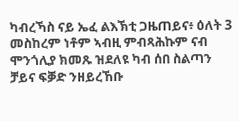ካብረኻስ ናይ ኤፈ ልእኽቲ ጋዜጠይና፥ ዕለት 3 መስከረም ነቶም ኣብዚ ምብጻሕኩም ናብ ሞንጎሊያ ክመጹ ዝደለዩ ካብ ሰበ ስልጣን ቻይና ፍቓድ ንዘይረኸቡ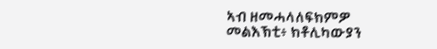ኣብ ዘመሓላለፍክምዎ መልእኽቲ፥ ክቶሊካውያን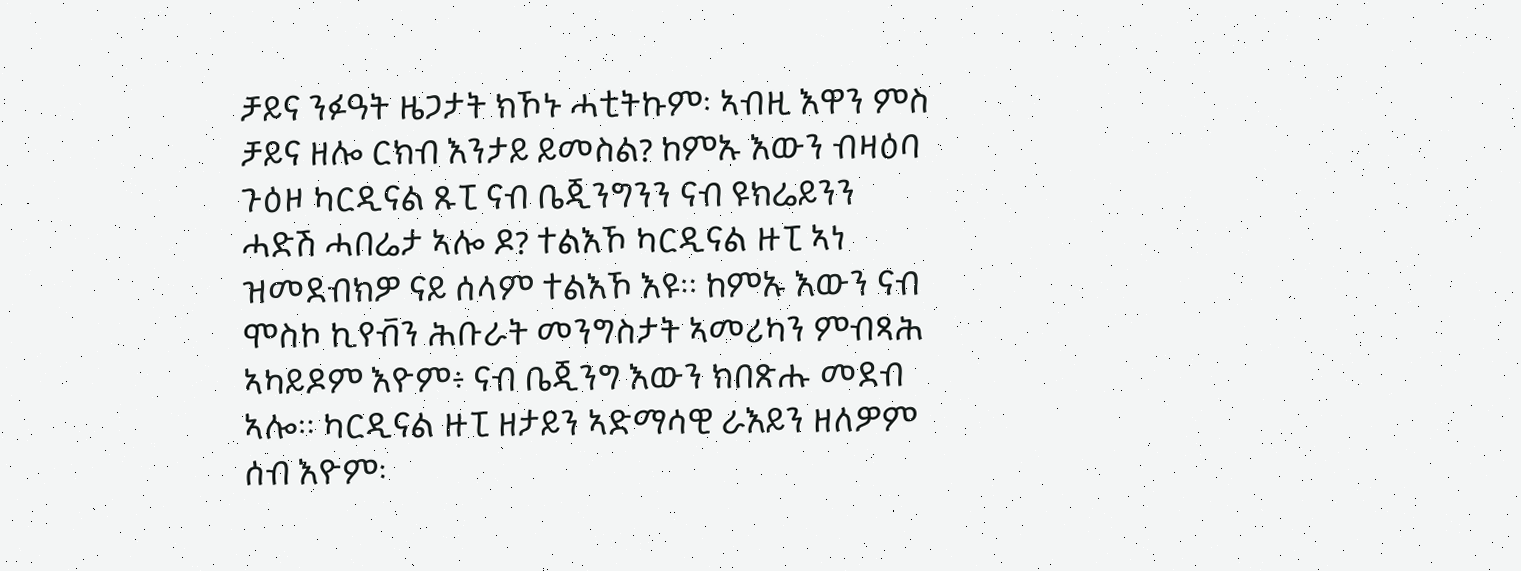ቻይና ንፉዓት ዜጋታት ክኾኑ ሓቲትኩም፡ ኣብዚ እዋን ምስ ቻይና ዘሎ ርክብ እንታይ ይመስል? ከምኡ እውን ብዛዕባ ጉዕዞ ካርዲናል ጹፒ ናብ ቤጂንግንን ናብ ዩክሬይንን ሓድሽ ሓበሬታ ኣሎ ዶ? ተልእኾ ካርዲናል ዙፒ ኣነ ዝመደብክዎ ናይ ሰላም ተልእኾ እዩ። ከምኡ እውን ናብ ሞስኮ ኪየቭን ሕቡራት መንግስታት ኣመሪካን ምብጻሕ ኣካይዶም እዮም፥ ናብ ቤጂንግ እውን ክበጽሑ መደብ ኣሎ። ካርዲናል ዙፒ ዘታይን ኣድማሳዊ ራእይን ዘለዎም ሰብ እዮም፡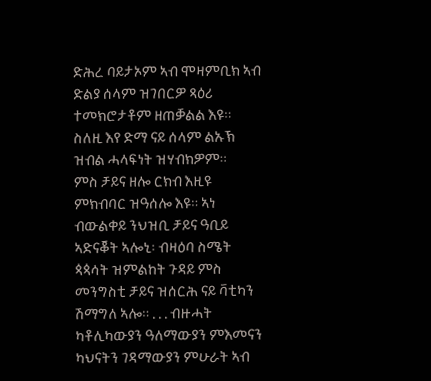ድሕረ ባይታኦም ኣብ ሞዛምቢክ ኣብ ድልያ ሰላም ዝገበርዎ ጻዕሪ ተመክሮታቶም ዘጠቓልል እዩ። ስለዚ እየ ድማ ናይ ሰላም ልኡኽ ዝብል ሓላፍነት ዝሃብክዎም።
ምስ ቻይና ዘሎ ርክብ እዚዩ ምክብባር ዝዓሰሎ እዩ። ኣነ ብውልቀይ ንህዝቢ ቻይና ዓቢይ ኣድናቖት ኣሎኒ፡ ብዛዕባ ስሜት ጳጳሳት ዝምልከት ጉዳይ ምስ መንግስቲ ቻይና ዝሰርሕ ናይ ቫቲካን ሽማግለ ኣሎ። . . . ብዙሓት ካቶሊካውያን ዓለማውያን ምእመናን ካህናትን ገዳማውያን ምሁራት ኣብ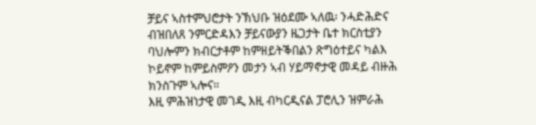ቻይና ኣስተምህሮታት ንኽህቡ ዝዕደሙ ኣለዉ፡ ንሓድሕድና ብዝበለጸ ንምርድዳእን ቻይናውያን ዜጋታት ቤተ ክርስቲያን ባህሎምን ክብርታቶም ከምዘይትቕበልን ጽግዕተይና ካልእ ኮይኖም ከምይስምዖን መታን ኣብ ሃይማኖታዊ መዳይ ብዙሕ ክንስጉም ኣሎና።
እዚ ምሕዝነታዊ መገዲ እዚ ብካርዲናል ፓሮሊን ዝምራሕ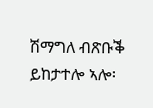ሽማግለ ብጽቡቕ ይከታተሎ ኣሎ፡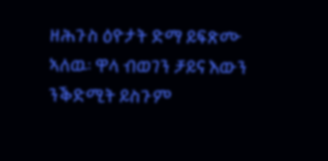ዘሕጉስ ዕዮታት ድማ ይፍጽሙ ኣለዉ፡ ዋላ ብወገን ቻይና እውን ንቕድሚት ይስጉም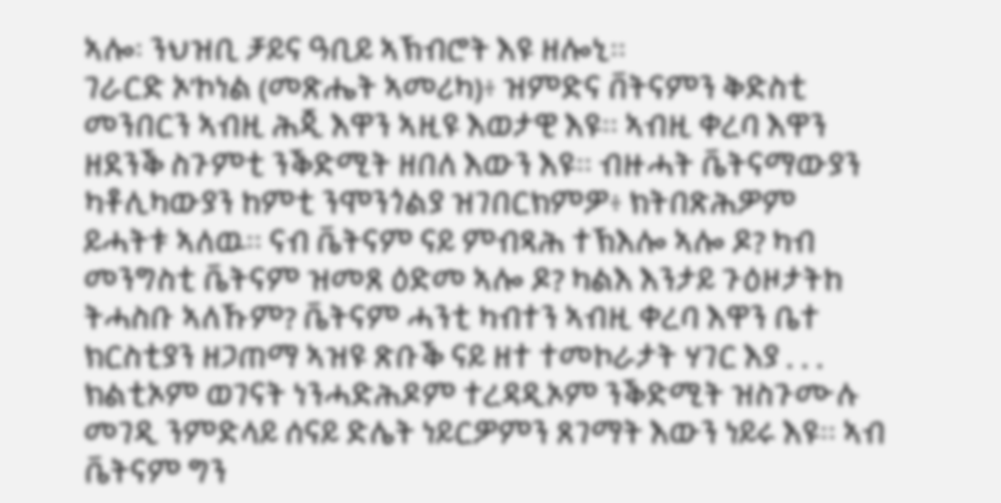ኣሎ፡ ንህዝቢ ቻይና ዓቢይ ኣኽብሮት እዩ ዘሎኒ።
ገራርድ ኦ’ኮነል (መጽሔት ኣመሪካ)፥ ዝምድና ቨትናምን ቅድስቲ መንበርን ኣብዚ ሕጂ እዋን ኣዚዩ እወታዊ እዩ። ኣብዚ ቀረባ እዋን ዘደንቕ ስጉምቲ ንቕድሚት ዘበለ እውን እዩ። ብዙሓት ቬትናማውያን ካቶሊካውያን ከምቲ ንሞንጎልያ ዝገበርክምዎ፥ ክትበጽሕዎም ይሓትቱ ኣለዉ። ናብ ቬትናም ናይ ምብጻሕ ተኽእሎ ኣሎ ዶ? ካብ መንግስቲ ቬትናም ዝመጸ ዕድመ ኣሎ ዶ? ካልእ እንታይ ጉዕዞታትከ ትሓስቡ ኣለኹም? ቬትናም ሓንቲ ካብተን ኣብዚ ቀረባ እዋን ቤተ ክርስቲያን ዘጋጠማ ኣዝዩ ጽቡቕ ናይ ዘተ ተመኮራታት ሃገር እያ . . . ክልቲኦም ወገናት ነንሓድሕዶም ተረዳዲኦም ንቕድሚት ዝስጉሙሉ መገዲ ንምድላይ ሰናይ ድሌት ነይርዎምን ጸገማት እውን ነይሩ እዩ። ኣብ ቬትናም ግን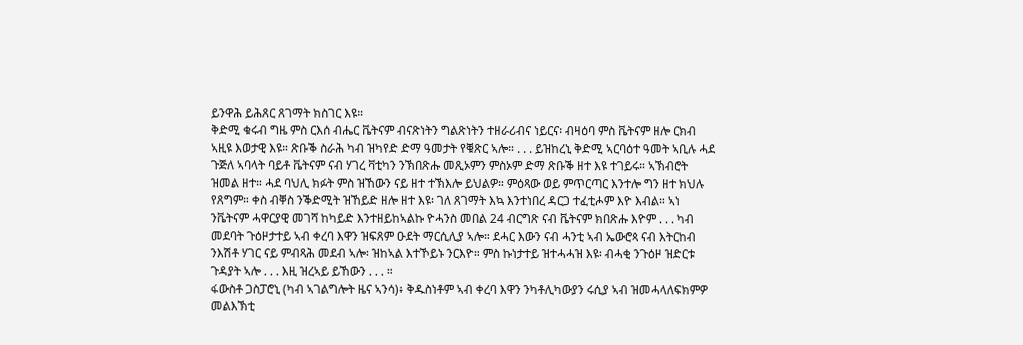ይንዋሕ ይሕጸር ጸገማት ክስገር እዩ።
ቅድሚ ቁሩብ ግዜ ምስ ርእሰ ብሔር ቬትናም ብናጽነትን ግልጽነትን ተዘራሪብና ነይርና፡ ብዛዕባ ምስ ቬትናም ዘሎ ርክብ ኣዚዩ እወታዊ እዩ። ጽቡቕ ስራሕ ካብ ዝካየድ ድማ ዓመታት የቑጽር ኣሎ። . . . ይዝከረኒ ቅድሚ ኣርባዕተ ዓመት ኣቢሉ ሓደ ጉጅለ ኣባላት ባይቶ ቬትናም ናብ ሃገረ ቫቲካን ንኽበጽሑ መጺኦምን ምስኦም ድማ ጽቡቕ ዘተ እዩ ተገይሩ። ኣኽብሮት ዝመል ዘተ። ሓደ ባህሊ ክፉት ምስ ዝኸውን ናይ ዘተ ተኽእሎ ይህልዎ። ምዕጻው ወይ ምጥርጣር እንተሎ ግን ዘተ ክህሉ የጸግም። ቀስ ብቐስ ንቕድሚት ዝኸይድ ዘሎ ዘተ እዩ፡ ገለ ጸገማት እኳ እንተነበረ ዳርጋ ተፈቲሖም እዮ እብል። ኣነ ንቬትናም ሓዋርያዊ መገሻ ከካይድ እንተዘይከኣልኩ ዮሓንስ መበል 24 ብርግጽ ናብ ቬትናም ክበጽሑ እዮም . . . ካብ መደባት ጉዕዞታተይ ኣብ ቀረባ እዋን ዝፍጸም ዑደት ማርሲሊያ ኣሎ። ደሓር እውን ናብ ሓንቲ ኣብ ኤውሮጳ ናብ እትርከብ ንእሽቶ ሃገር ናይ ምብጻሕ መደብ ኣሎ፡ ዝከኣል እተኾይኑ ንርእዮ። ምስ ኩነታተይ ዝተሓሓዝ እዩ፡ ብሓቂ ንጉዕዞ ዝድርቱ ጉዳያት ኣሎ . . . እዚ ዝረኣይ ይኸውን . . . ።
ፋውስቶ ጋስፓሮኒ (ካብ ኣገልግሎት ዜና ኣንሳ)፥ ቅዱስነቶም ኣብ ቀረባ እዋን ንካቶሊካውያን ሩሲያ ኣብ ዝመሓላለፍክምዎ መልእኽቲ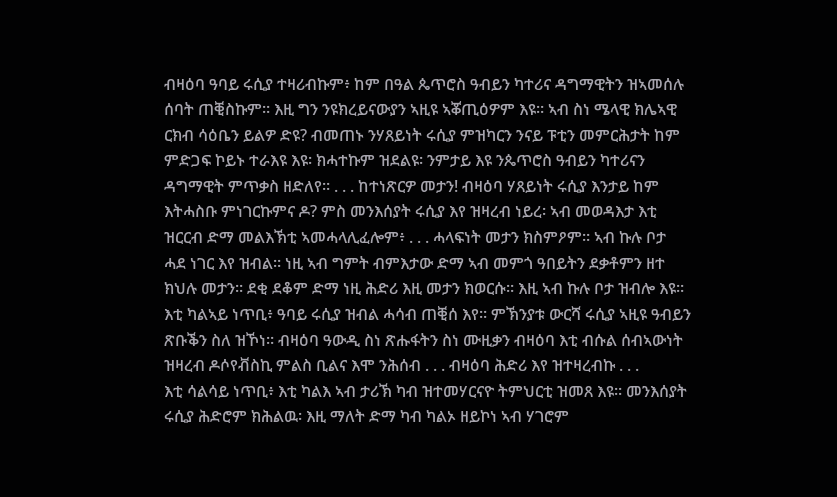ብዛዕባ ዓባይ ሩሲያ ተዛሪብኩም፥ ከም በዓል ጴጥሮስ ዓብይን ካተሪና ዳግማዊትን ዝኣመሰሉ ሰባት ጠቒስኩም። እዚ ግን ንዩክረይናውያን ኣዚዩ ኣቖጢዕዎም እዩ። ኣብ ስነ ሜላዊ ክሌኣዊ ርክብ ሳዕቤን ይልዎ ድዩ? ብመጠኑ ንሃጸይነት ሩሲያ ምዝካርን ንናይ ፑቲን መምርሕታት ከም ምድጋፍ ኮይኑ ተራእዩ እዩ፡ ክሓተኩም ዝደልዩ፡ ንምታይ እዩ ንጴጥሮስ ዓብይን ካተሪናን ዳግማዊት ምጥቃስ ዘድለየ። . . . ከተነጽርዎ መታን! ብዛዕባ ሃጸይነት ሩሲያ እንታይ ከም እትሓስቡ ምነገርኩምና ዶ? ምስ መንእሰያት ሩሲያ እየ ዝዛረብ ነይረ፡ ኣብ መወዳእታ እቲ ዝርርብ ድማ መልእኽቲ ኣመሓላሊፈሎም፥ . . . ሓላፍነት መታን ክስምዖም። ኣብ ኩሉ ቦታ ሓደ ነገር እየ ዝብል። ነዚ ኣብ ግምት ብምእታው ድማ ኣብ መምጎ ዓበይትን ደቃቶምን ዘተ ክህሉ መታን። ደቂ ደቆም ድማ ነዚ ሕድሪ እዚ መታን ክወርሱ። እዚ ኣብ ኩሉ ቦታ ዝብሎ እዩ። እቲ ካልኣይ ነጥቢ፥ ዓባይ ሩሲያ ዝብል ሓሳብ ጠቒሰ እየ። ምኽንያቱ ውርሻ ሩሲያ ኣዚዩ ዓብይን ጽቡቕን ስለ ዝኾነ። ብዛዕባ ዓውዲ ስነ ጽሑፋትን ስነ ሙዚቃን ብዛዕባ እቲ ብሱል ሰብኣውነት ዝዛረብ ዶሶየቭስኪ ምልስ ቢልና እሞ ንሕሰብ . . . ብዛዕባ ሕድሪ እየ ዝተዛረብኩ . . .
እቲ ሳልሳይ ነጥቢ፥ እቲ ካልእ ኣብ ታሪኽ ካብ ዝተመሃርናዮ ትምህርቲ ዝመጸ እዩ። መንእሰያት ሩሲያ ሕድሮም ክሕልዉ፡ እዚ ማለት ድማ ካብ ካልኦ ዘይኮነ ኣብ ሃገሮም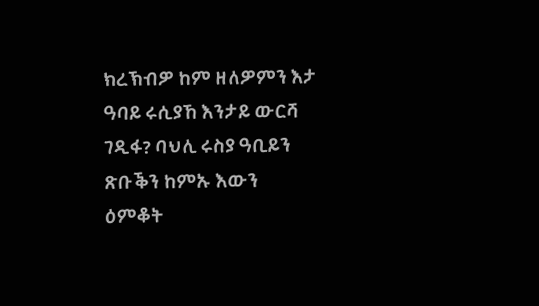ክረኽብዎ ከም ዘለዎምን እታ ዓባይ ሩሲያኸ እንታይ ውርሻ ገዲፋ? ባህሊ ሩስያ ዓቢይን ጽቡቕን ከምኡ እውን ዕምቆት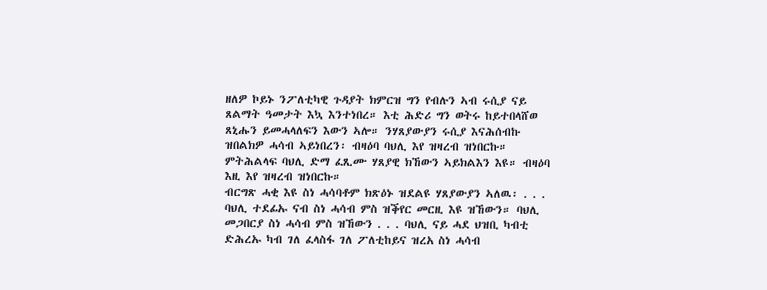ዘለዎ ኮይኑ ንፖለቲካዊ ጉዳያት ክምርዝ ግን የብሉን ኣብ ሩሲያ ናይ ጸልማት ዓመታት እኳ እንተነበረ። እቲ ሕድሪ ግን ወትሩ ከይተበላሸወ ጸኒሑን ይመሓላለፍን እውን ኣሎ። ንሃጸያውያን ሩሲያ እናሕሰብኩ ዝበልክዎ ሓሳብ ኣይነበረን፡ ብዛዕባ ባህሊ እየ ዝዛረብ ዝነበርኩ። ምትሕልላፍ ባህሊ ድማ ፈጺሙ ሃጸያዊ ክኸውን ኣይክልእን እዩ። ብዛዕባ እዚ እየ ዝዛረብ ዝነበርኩ።
ብርግጽ ሓቂ እዩ ስነ ሓሳባቶም ክጽዕኑ ዝደልዩ ሃጸያውያን ኣለዉ፡ . . . ባህሊ ተደፊኡ ናብ ስነ ሓሳብ ምስ ዝቕየር መርዚ እዩ ዝኸውን። ባህሊ መጋበርያ ስነ ሓሳብ ምስ ዝኸውን . . . ባህሊ ናይ ሓደ ህዝቢ ካብቲ ድሕረኡ ካብ ገለ ፈላስፋ ገለ ፖለቲከይና ዝረአ ስነ ሓሳብ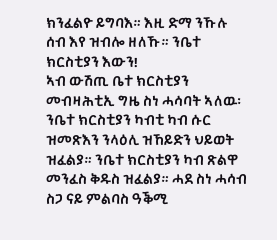ክንፈልዮ ይግባእ። እዚ ድማ ንኹሉ ሰብ እየ ዝብሎ ዘለኹ። ንቤተ ክርስቲያን እውን!
ኣብ ውሽጢ ቤተ ክርስቲያን መብዛሕቲኢ ግዜ ስነ ሓሳባት ኣለዉ፡ ንቤተ ክርስቲያን ካብቲ ካብ ሱር ዝመጽእን ንላዕሊ ዝኸይድን ህይወት ዝፈልያ። ንቤተ ክርስቲያን ካብ ጽልዋ መንፈስ ቅዱስ ዝፈልያ። ሓደ ስነ ሓሳብ ስጋ ናይ ምልባስ ዓቕሚ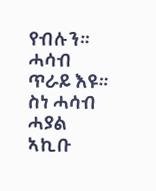የብሉን። ሓሳብ ጥራይ እዩ። ስነ ሓሳብ ሓያል ኣኪቡ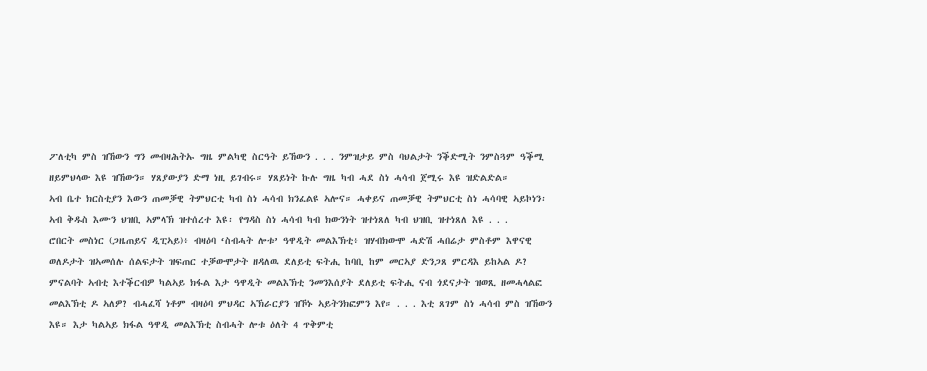ፖለቲካ ምስ ዝኸውን ግን መብዛሕትኡ ግዜ ምልካዊ ስርዓት ይኸውን . . . ንምዝታይ ምስ ባህልታት ንቕድሚት ንምስጓም ዓቕሚ ዘይምህላው እዩ ዝኸውን። ሃጸያውያን ድማ ነዚ ይገብሩ። ሃጸይነት ኩሉ ግዜ ካብ ሓደ ስነ ሓሳብ ጀሚሩ እዩ ዝድልድል።
ኣብ ቤተ ክርስቲያን እውን ጠመቓዊ ትምህርቲ ካብ ስነ ሓሳብ ክንፈልዩ ኣሎና። ሓቀይና ጠመቓዊ ትምህርቲ ስነ ሓሳባዊ ኣይኮነን፡ ኣብ ቅዱስ እሙን ህዝቢ ኣምላኽ ዝተሰረተ እዩ፡ የግዳስ ስነ ሓሳብ ካብ ክውንነት ዝተነጸለ ካብ ህዝቢ ዝተነጸለ እዩ . . .
ሮበርት መስነር (ጋዜጠይና ዲፒኣይ)፥ ብዛዕባ ‘ስብሓት ሎቱ’ ዓዋዲት መልእኽቲ፥ ዝሃብክውሞ ሓድሽ ሓበሬታ ምስቶም እዋናዊ ወለዶታት ዝኣመሰሉ ሰልፍታት ዝፍጠር ተቓውሞታት ዘዳለዉ ደለይቲ ፍትሒ ከባቢ ከም መርኣያ ድንጋጸ ምርዳእ ይከኣል ዶ? ምናልባት ኣብቲ እተቕርብዎ ካልኣይ ክፋል እታ ዓዋዲት መልእኽቲ ንመንእሰያት ደለይቲ ፍትሒ ናብ ጎደናታት ዝወጺ ዘመሓላልፎ መልእኽቲ ዶ ኣለዎ? ብሓፈሻ ነቶም ብዛዕባ ምህዳር ኣኽራርያን ዝኾኑ ኣይትንክፎምን እየ። . . . እቲ ጸገም ስነ ሓሳብ ምስ ዝኸውን እዩ። እታ ካልኣይ ክፋል ዓዋዲ መልእኽቲ ስብሓት ሎቱ ዕለት 4 ጥቅምቲ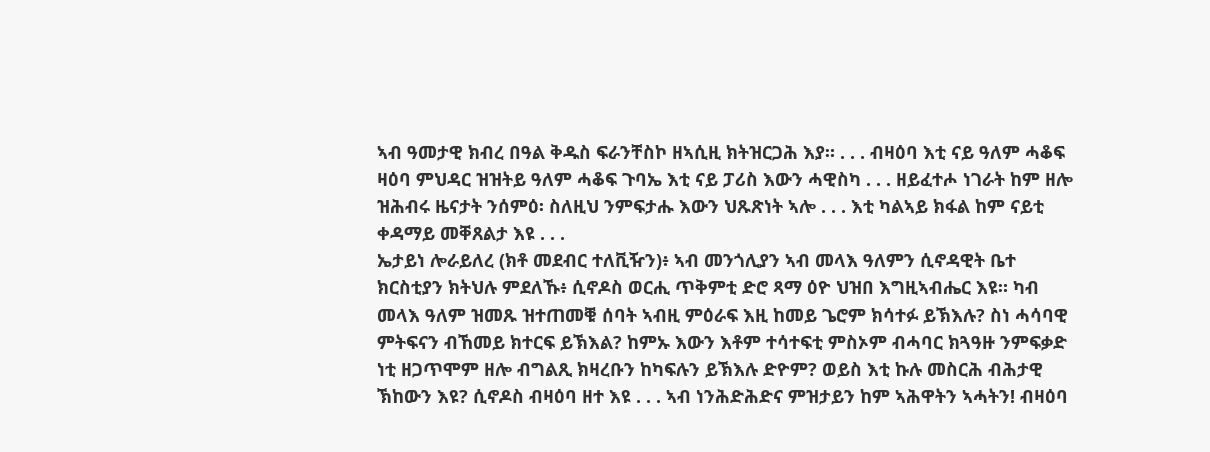ኣብ ዓመታዊ ክብረ በዓል ቅዱስ ፍራንቸስኮ ዘኣሲዚ ክትዝርጋሕ እያ። . . . ብዛዕባ እቲ ናይ ዓለም ሓቆፍ ዛዕባ ምህዳር ዝዝትይ ዓለም ሓቆፍ ጉባኤ እቲ ናይ ፓሪስ እውን ሓዊስካ . . . ዘይፈተሖ ነገራት ከም ዘሎ ዝሕብሩ ዜናታት ንሰምዕ፡ ስለዚህ ንምፍታሑ እውን ህጹጽነት ኣሎ . . . እቲ ካልኣይ ክፋል ከም ናይቲ ቀዳማይ መቐጸልታ እዩ . . .
ኤታይነ ሎራይለረ (ክቶ መደብር ተለቪዥን)፥ ኣብ መንጎሊያን ኣብ መላእ ዓለምን ሲኖዳዊት ቤተ ክርስቲያን ክትህሉ ምደለኹ፥ ሲኖዶስ ወርሒ ጥቅምቲ ድሮ ጻማ ዕዮ ህዝበ እግዚኣብሔር እዩ። ካብ መላእ ዓለም ዝመጹ ዝተጠመቑ ሰባት ኣብዚ ምዕራፍ እዚ ከመይ ጌሮም ክሳተፉ ይኽእሉ? ስነ ሓሳባዊ ምትፍናን ብኸመይ ክተርፍ ይኽእል? ከምኡ እውን እቶም ተሳተፍቲ ምስኦም ብሓባር ክጓዓዙ ንምፍቃድ ነቲ ዘጋጥሞም ዘሎ ብግልጺ ክዛረቡን ከካፍሉን ይኽእሉ ድዮም? ወይስ እቲ ኩሉ መስርሕ ብሕታዊ ኽከውን እዩ? ሲኖዶስ ብዛዕባ ዘተ እዩ . . . ኣብ ነንሕድሕድና ምዝታይን ከም ኣሕዋትን ኣሓትን! ብዛዕባ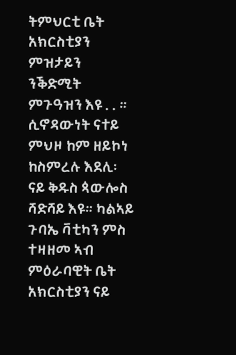ትምህርቲ ቤት አክርስቲያን ምዝታይን ንቕድሚት ምጉዓዝን እዩ . . ። ሲኖዳውነት ናተይ ምህዞ ከም ዘይኮነ ከስምረሉ እደሊ፡ ናይ ቅዱስ ጳውሎስ ሻድሻይ እዩ። ካልኣይ ጉባኤ ቫቲካን ምስ ተዛዘመ ኣብ ምዕራባዊት ቤት አክርስቲያን ናይ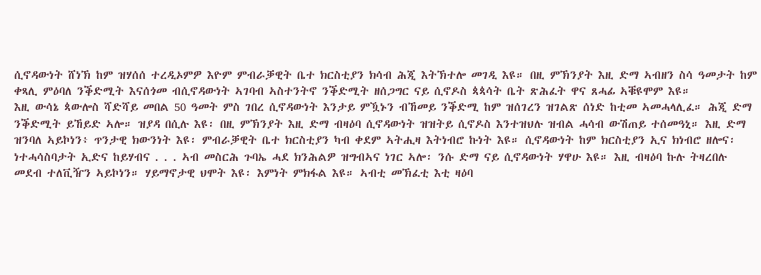ሲኖዳውነት ሸነኽ ከም ዝሃሰሰ ተረዲኦምዎ እዮም ምብራቓዊት ቤተ ክርስቲያን ክሳብ ሕጂ እትኽተሎ መገዲ እዩ። በዚ ምኽንያት እዚ ድማ ኣብዘን ስሳ ዓመታት ከም ቀጻሊ ምዕባለ ንቕድሚት እናሰጎመ ብሲኖዳውነት ኣገባብ ኣስተንትኖ ንቕድሚት ዘሰጋግር ናይ ሲኖዶስ ጳጳሳት ቤት ጽሕፈት ዋና ጸሓፊ ኣቑዩሞም እዩ።
እዚ ውሳኔ ጳውሎስ ሻድሻይ መበል 50 ዓመት ምስ ገበረ ሲኖዳውነት እንታይ ምዃኑን ብኸመይ ንቕድሚ ከም ዝሰገረን ዝገልጽ ሰነድ ከቲመ ኣመሓላሊፈ። ሕጂ ድማ ንቕድሚት ይኸይድ ኣሎ። ዝያዳ በሲሉ እዩ፡ በዚ ምኽንያት እዚ ድማ ብዛዕባ ሲኖዳውነት ዝዝትይ ሲኖዶስ እንተዝህሉ ዝብል ሓሳብ ውሽጠይ ተሰመዓኒ። እዚ ድማ ዝንባለ ኣይኮነን፥ ጥንታዊ ክውንነት እዩ፡ ምብራቓዊት ቤተ ክርስቲያን ካብ ቀደም ኣትሒዛ እትነብሮ ኩነት እዩ። ሲኖዳውነት ከም ክርስቲያን ኢና ክነብሮ ዘሎና፡ ነተሓሳስባታት ኢድና ከይሃብና . . . ኣብ መስርሕ ጉባኤ ሓደ ክንሕልዎ ዝግብኣና ነገር ኣሎ፡ ንሱ ድማ ናይ ሲኖዳውነት ሃዋሁ እዩ። እዚ ብዛዕባ ኩሉ ትዛረበሉ መደብ ተለቪዥን ኣይኮነን። ሃይማኖታዊ ህሞት እዩ፡ እምነት ምክፋል እዩ። ኣብቲ መኽፈቲ እቲ ዛዕባ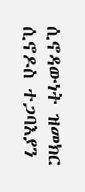ሲኖዳውነት ዝመክር ሲኖዶስ ተጋባእያን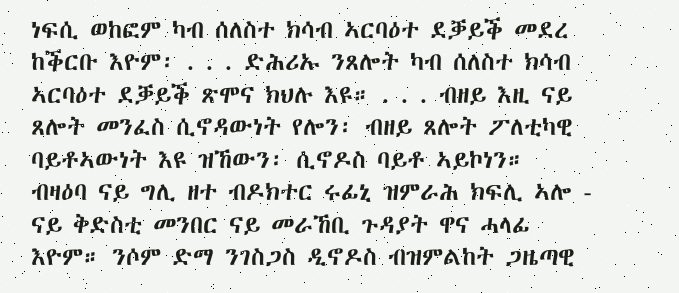ነፍሲ ወከፎም ካብ ሰለስተ ክሳብ ኣርባዕተ ደቓይቕ መደረ ከቕርቡ እዮም፡ . . . ድሕሪኡ ንጸሎት ካብ ሰለስተ ክሳብ ኣርባዕተ ደቓይቕ ጽሞና ክህሉ እዩ። . . . ብዘይ እዚ ናይ ጸሎት መንፈስ ሲኖዳውነት የሎን፡ ብዘይ ጸሎት ፖለቲካዊ ባይቶኣውነት እዩ ዝኸውን፡ ሲኖዶስ ባይቶ ኣይኮነን።
ብዛዕባ ናይ ግሊ ዘተ ብዶክተር ሩፊኒ ዝምራሕ ክፍሊ ኣሎ - ናይ ቅድስቲ መንበር ናይ መራኸቢ ጉዳያት ዋና ሓላፊ እዮም። ንሶም ድማ ንገስጋስ ዲኖዶስ ብዝምልከት ጋዜጣዊ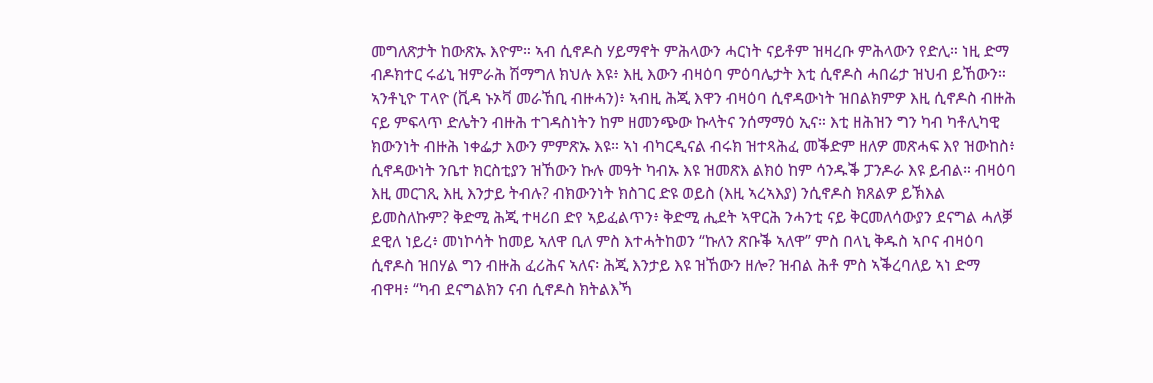መግለጽታት ከውጽኡ እዮም። ኣብ ሲኖዶስ ሃይማኖት ምሕላውን ሓርነት ናይቶም ዝዛረቡ ምሕላውን የድሊ። ነዚ ድማ ብዶክተር ሩፊኒ ዝምራሕ ሽማግለ ክህሉ እዩ፥ እዚ እውን ብዛዕባ ምዕባሌታት እቲ ሲኖዶስ ሓበሬታ ዝህብ ይኸውን።
ኣንቶኒዮ ፐላዮ (ቪዳ ኑኦቫ መራኸቢ ብዙሓን)፥ ኣብዚ ሕጂ እዋን ብዛዕባ ሲኖዳውነት ዝበልክምዎ እዚ ሲኖዶስ ብዙሕ ናይ ምፍላጥ ድሌትን ብዙሕ ተገዳስነትን ከም ዘመንጭው ኩላትና ንሰማማዕ ኢና። እቲ ዘሕዝን ግን ካብ ካቶሊካዊ ክውንነት ብዙሕ ነቀፌታ እውን ምምጽኡ እዩ። ኣነ ብካርዲናል ብሩክ ዝተጻሕፈ መቕድም ዘለዎ መጽሓፍ እየ ዝውከስ፥ ሲኖዳውነት ንቤተ ክርስቲያን ዝኸውን ኩሉ መዓት ካብኡ እዩ ዝመጽእ ልክዕ ከም ሳንዱቕ ፓንዶራ እዩ ይብል። ብዛዕባ እዚ መርገጺ እዚ እንታይ ትብሉ? ብክውንነት ክስገር ድዩ ወይስ (እዚ ኣረኣእያ) ንሲኖዶስ ክጸልዎ ይኽእል ይመስለኩም? ቅድሚ ሕጂ ተዛሪበ ድየ ኣይፈልጥን፥ ቅድሚ ሒደት ኣዋርሕ ንሓንቲ ናይ ቅርመለሳውያን ደናግል ሓለቓ ደዊለ ነይረ፥ መነኮሳት ከመይ ኣለዋ ቢለ ምስ እተሓትከወን “ኩለን ጽቡቕ ኣለዋ” ምስ በላኒ ቅዱስ ኣቦና ብዛዕባ ሲኖዶስ ዝበሃል ግን ብዙሕ ፈሪሕና ኣለና፡ ሕጂ እንታይ እዩ ዝኸውን ዘሎ? ዝብል ሕቶ ምስ ኣቕረባለይ ኣነ ድማ ብዋዛ፥ “ካብ ደናግልክን ናብ ሲኖዶስ ክትልእኻ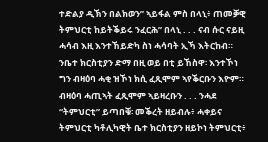ተድልያ ዲኽን በልክወን” ኣይፋል ምስ በላኒ፥ ጠመቓዊ ትምህርቲ ከይትቕይሩ ንፈርሕ” በላኒ . . . ናብ ሱር ናይዚ ሓሳብ እዚ እንተኸይድካ ስነ ሓሳባት ኢኻ እትርከብ። ንቤተ ክርስቲያን ድማ በዚ ወይ በቲ ይኸስዋ፡ እንተኾነ ግን ብዛዕባ ሓቂ ዝኾነ ክሲ ፈጺሞም ኣየቕርቡን እዮም። ብዛዕባ ሓጢኣት ፈጺሞም ኣይዛረቡን . . . ንሓደ “ትምህርቲ” ይጣበቑ፡ መቕረት ዘይብሉ፥ ሓቀይና ትምህርቲ ካቶሊካዊት ቤተ ክርስቲያን ዘይኮነ ትምህርቲ፥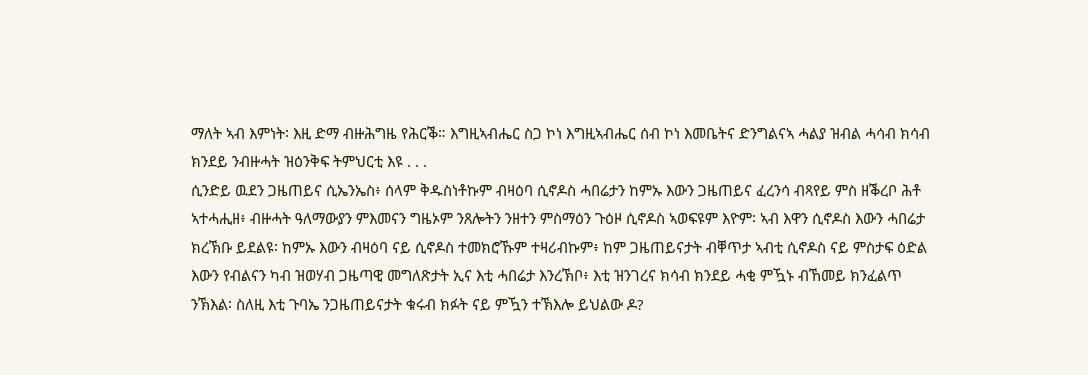ማለት ኣብ እምነት፡ እዚ ድማ ብዙሕግዜ የሕርቕ። እግዚኣብሔር ስጋ ኮነ እግዚኣብሔር ሰብ ኮነ እመቤትና ድንግልናኣ ሓልያ ዝብል ሓሳብ ክሳብ ክንደይ ንብዙሓት ዝዕንቅፍ ትምህርቲ እዩ . . .
ሲንድይ ዉደን ጋዜጠይና ሲኤንኤስ፥ ሰላም ቅዱስነቶኩም ብዛዕባ ሲኖዶስ ሓበሬታን ከምኡ እውን ጋዜጠይና ፈረንሳ ብጻየይ ምስ ዘቕረቦ ሕቶ ኣተሓሒዘ፥ ብዙሓት ዓለማውያን ምእመናን ግዜኦም ንጸሎትን ንዘተን ምስማዕን ጉዕዞ ሲኖዶስ ኣወፍዩም እዮም፡ ኣብ እዋን ሲኖዶስ እውን ሓበሬታ ክረኽቡ ይደልዩ፡ ከምኡ እውን ብዛዕባ ናይ ሲኖዶስ ተመክሮኹም ተዛሪብኩም፥ ከም ጋዜጠይናታት ብቐጥታ ኣብቲ ሲኖዶስ ናይ ምስታፍ ዕድል እውን የብልናን ካብ ዝወሃብ ጋዜጣዊ መግለጽታት ኢና እቲ ሓበሬታ እንረኽቦ፥ እቲ ዝንገረና ክሳብ ክንደይ ሓቂ ምዃኑ ብኸመይ ክንፈልጥ ንኽእል፡ ስለዚ እቲ ጉባኤ ንጋዜጠይናታት ቁሩብ ክፉት ናይ ምዃን ተኽእሎ ይህልው ዶ?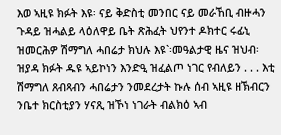እወ ኣዚዩ ክፉት እዩ፡ ናይ ቅድስቲ መንበር ናይ መራኸቢ ብዙሓን ጉዳይ ዝሓልይ ላዕለዋይ ቤት ጽሕፈት ህየንተ ዶክተር ሩፊኒ ዝመርሕዎ ሽማግለ ሓበሬታ ክህሉ እዩ`፡መዓልታዊ ዜና ዝህብ፡ ዝያዳ ክፉት ዱዩ ኣይኮነን እንድዒ ዝፈልጦ ነገር የብለይን . . . እቲ ሽማግለ ጸብጻብን ሓበሬታን ንመደረታት ኩሉ ሰብ ኣዚዩ ዘኽብርን ንቤተ ክርስቲያን ሃናጺ ዝኾነ ነገራት ብልክዕ ኣብ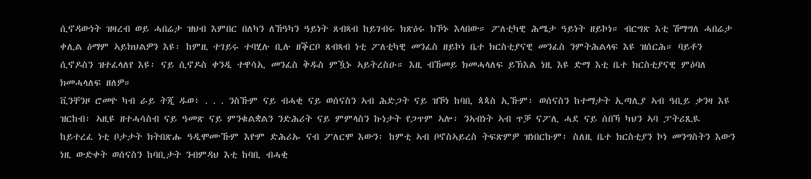ሲኖዳውነት ዝዛረብ ወይ ሓበሬታ ዝህብ እምበር በለካን ለኸዓካን ዓይነት ጸብጻብ ከይገብሩ ክጽዕሩ ክኾኑ እላበው። ፖለቲካዊ ሕሜታ ዓይነት ዘይኮነ። ብርግጽ እቲ ሽማግለ ሓበሬታ ቀሊል ዕማም ኣይክህልዎን እዩ፡ ከምዚ ተገይሩ ተባሂሉ ቢሉ ዘቕርቦ ጸብጻብ ነቲ ፖለቲካዊ መንፈስ ዘይኮነ ቤተ ክርስቲያናዊ መንፈስ ንምትሕልላፍ እዩ ዝሰርሕ። ባይቶን ሲኖዶስን ዝተፈላለየ እዩ፡ ናይ ሲኖዶስ ቀንዲ ተዋሳኢ መንፈስ ቅዱስ ምዃኑ ኣይትረስዑ። እዚ ብኸመይ ክመሓላለፍ ይኽእል ነዚ እዩ ድማ እቲ ቤተ ክርስቲያናዊ ምዕባለ ክመሓላለፍ ዘለዎ።
ቪንቸንዞ ሮመዮ ካብ ራይ ትጂ ዱወ፥ . . . ንስኹም ናይ ብሓቂ ናይ ወሰናስን ኣብ ሕድጋት ናይ ዝኾነ ከባቢ ጳጳስ ኢኹም፡ ወሰናስን ከተማታት ኢጣሊያ ኣብ ዓቢይ ቃንዛ እዩ ዝርከብ፡ ኣዚዩ ዘተሓሳስብ ናይ ዓመጽ ናይ ምንቁልቋልን ንድሕሪት ናይ ምምላስን ኩነታት የጋጥም ኣሎ፡ ንኣብነት ኣብ ጥቓ ናፖሊ ሓደ ናይ ሰበኻ ካህን ኣባ ፓትሪጺዪ ከይተረፈ ነቲ ቦታታት ክትበጽሑ ዓዲሞሙኹም እዮም ድሕሪኡ ናብ ፖለርሞ እውን፡ ከምቲ ኣብ ቦኖስኣይረስ ትፍጽምዎ ዝነበርኩም፡ ስለዚ ቤተ ክርስቲያን ኮነ መንግስትን እውን ነዚ ውድቀት ወሰናስን ከባቢታት ንብምዳህ እቲ ከባቢ ብሓቂ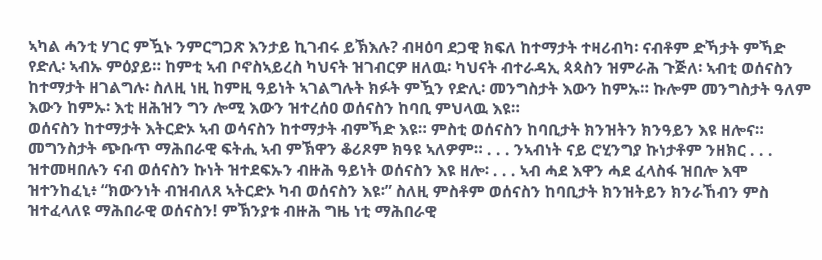ኣካል ሓንቲ ሃገር ምዃኑ ንምርግጋጽ እንታይ ኪገብሩ ይኽእሉ? ብዛዕባ ደጋዊ ክፍለ ከተማታት ተዛሪብካ፡ ናብቶም ድኻታት ምኻድ የድሊ፡ ኣብኡ ምዕያይ። ከምቲ ኣብ ቦኖስኣይረስ ካህናት ዝገብርዎ ዘለዉ፡ ካህናት ብተራዳኢ ጳጳስን ዝምራሕ ጉጅለ፡ ኣብቲ ወሰናስን ከተማታት ዘገልግሉ፡ ስለዚ ነዚ ከምዚ ዓይነት ኣገልግሉት ክፉት ምዃን የድሊ፡ መንግስታት እውን ከምኡ። ኩሎም መንግስታት ዓለም እውን ከምኡ፡ እቲ ዘሕዝን ግን ሎሚ እውን ዝተረሰዐ ወሰናስን ከባቢ ምህላዉ እዩ።
ወሰናስን ከተማታት እትርድኦ ኣብ ወሳናስን ከተማታት ብምኻድ እዩ። ምስቲ ወሰናስን ከባቢታት ክንዝትን ክንዓይን እዩ ዘሎና። መግንስታት ጭቡጥ ማሕበራዊ ፍትሒ ኣብ ምኽዋን ቆሪጾም ክዓዩ ኣለዎም። . . . ንኣብነት ናይ ሮሂንግያ ኩነታቶም ንዘክር . . . ዝተመዛበሉን ናብ ወሰናስን ኩነት ዝተደፍኡን ብዙሕ ዓይነት ወሰናስን እዩ ዘሎ፡ . . . ኣብ ሓደ እዋን ሓደ ፈላስፋ ዝበሎ እሞ ዝተንከፈኒ፥ “ክውንነት ብዝብለጸ ኣትርድኦ ካብ ወሰናስን እዩ፡” ስለዚ ምስቶም ወሰናስን ከባቢታት ክንዝትይን ክንራኸብን ምስ ዝተፈላለዩ ማሕበራዊ ወሰናስን! ምኽንያቱ ብዙሕ ግዜ ነቲ ማሕበራዊ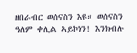ዘበራብር ወሰናስን እዩ። ወሰናስን ዓለም ቀሊል ኣይኮነን! እንክብሉ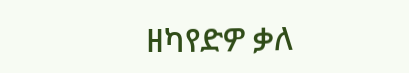ዘካየድዎ ቃለ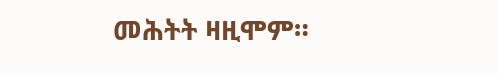መሕትት ዛዚሞም።